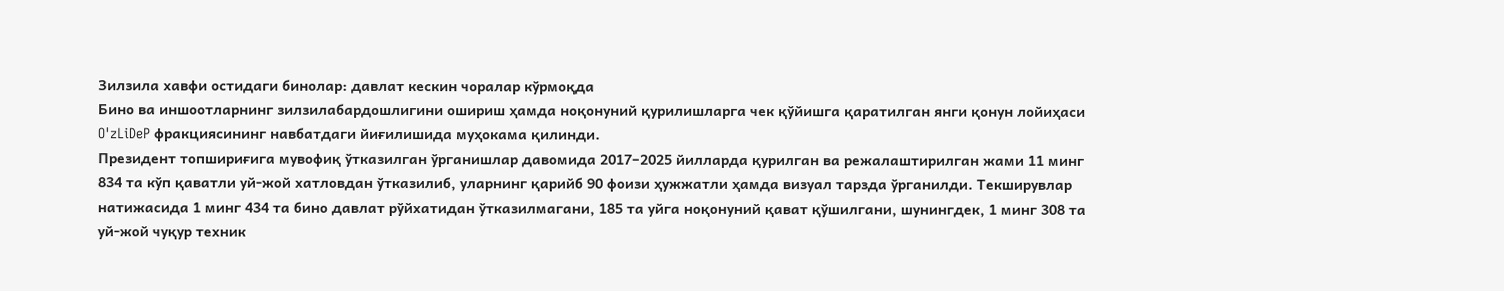Зилзила хавфи остидаги бинолар: давлат кескин чоралар кўрмоқда
Бино ва иншоотларнинг зилзилабардошлигини ошириш ҳамда ноқонуний қурилишларга чек қўйишга қаратилган янги қонун лойиҳаси O'zLiDeP фракциясининг навбатдаги йиғилишида муҳокама қилинди.
Президент топшириғига мувофиқ ўтказилган ўрганишлар давомида 2017–2025 йилларда қурилган ва режалаштирилган жами 11 минг 834 та кўп қаватли уй-жой хатловдан ўтказилиб, уларнинг қарийб 90 фоизи ҳужжатли ҳамда визуал тарзда ўрганилди. Текширувлар натижасида 1 минг 434 та бино давлат рўйхатидан ўтказилмагани, 185 та уйга ноқонуний қават қўшилгани, шунингдек, 1 минг 308 та уй-жой чуқур техник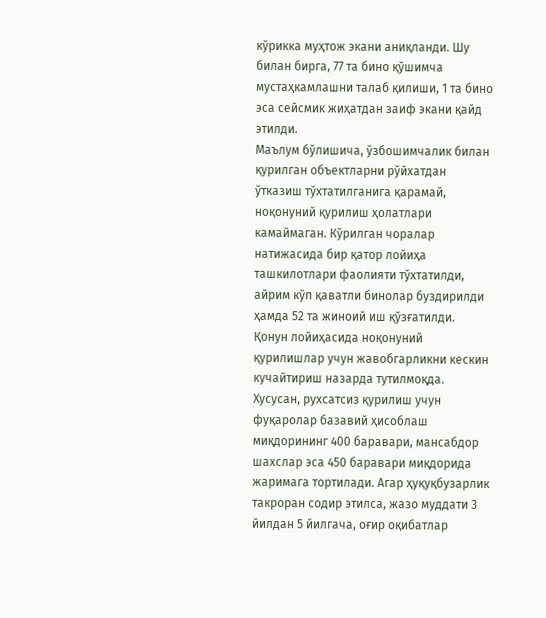кўрикка муҳтож экани аниқланди. Шу билан бирга, 77 та бино қўшимча мустаҳкамлашни талаб қилиши, 1 та бино эса сейсмик жиҳатдан заиф экани қайд этилди.
Маълум бўлишича, ўзбошимчалик билан қурилган объектларни рўйхатдан ўтказиш тўхтатилганига қарамай, ноқонуний қурилиш ҳолатлари камаймаган. Кўрилган чоралар натижасида бир қатор лойиҳа ташкилотлари фаолияти тўхтатилди, айрим кўп қаватли бинолар буздирилди ҳамда 52 та жиноий иш қўзғатилди.
Қонун лойиҳасида ноқонуний қурилишлар учун жавобгарликни кескин кучайтириш назарда тутилмоқда. Хусусан, рухсатсиз қурилиш учун фуқаролар базавий ҳисоблаш миқдорининг 400 баравари, мансабдор шахслар эса 450 баравари миқдорида жаримага тортилади. Агар ҳуқуқбузарлик такроран содир этилса, жазо муддати 3 йилдан 5 йилгача, оғир оқибатлар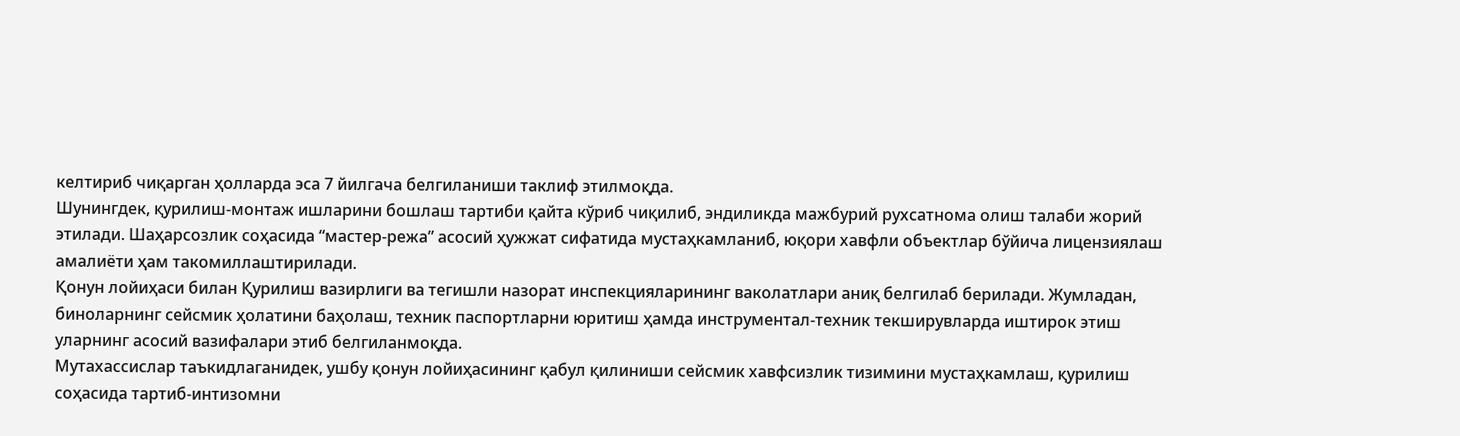келтириб чиқарган ҳолларда эса 7 йилгача белгиланиши таклиф этилмоқда.
Шунингдек, қурилиш-монтаж ишларини бошлаш тартиби қайта кўриб чиқилиб, эндиликда мажбурий рухсатнома олиш талаби жорий этилади. Шаҳарсозлик соҳасида “мастер-режа” асосий ҳужжат сифатида мустаҳкамланиб, юқори хавфли объектлар бўйича лицензиялаш амалиёти ҳам такомиллаштирилади.
Қонун лойиҳаси билан Қурилиш вазирлиги ва тегишли назорат инспекцияларининг ваколатлари аниқ белгилаб берилади. Жумладан, биноларнинг сейсмик ҳолатини баҳолаш, техник паспортларни юритиш ҳамда инструментал-техник текширувларда иштирок этиш уларнинг асосий вазифалари этиб белгиланмоқда.
Мутахассислар таъкидлаганидек, ушбу қонун лойиҳасининг қабул қилиниши сейсмик хавфсизлик тизимини мустаҳкамлаш, қурилиш соҳасида тартиб-интизомни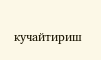кучайтириш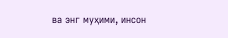ва энг муҳими, инсон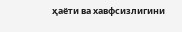ҳаёти ва хавфсизлигини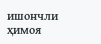ишончли ҳимоя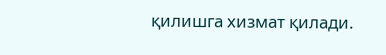қилишга хизмат қилади.